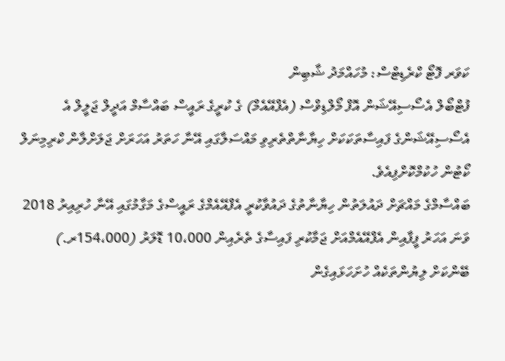ކަވަރ ފޮޓޯ ކްރެޑިޓްސް: މުހައްމަދު ޝާބިން
ފުޓްބޯލް އެސޯސިއޭޝަން އޮފް މޯލްޑިވްސް (އެފްއޭއެމް) ގެ ކުރީގެ ރައީސް ބައްސާމް އަދީލް ޖަލީލް އެ އެސޯސިއޭޝަންގެ ފައިސާތަކަކަށް ހިޔާނާތްތެރިވި މައްސަލާގައި އޭނާ ހަތަރު އަހަރަށް ޖަލަށްލާން ކްރިމިނަލް ކޯޓުން ހުކުމްކޮށްފިއެވެ.
ބައްސާމްގެ މައްޗަށް ދައުލަތުން ހިޔާނާތުގެ ދައުވާކުރީ އެފްއޭއެމްގެ ރައީސްގެ މަގާމުގައި އޭނާ ހުރިއިރު 2018 ވަނަ އަހަރު ފީފާއިން އެފްއޭއެމްއަށް ޖަމާކުރި ފައިސާގެ ތެރެއިން 10،000 ޑޮލަރު (154،000ރ.) ބޭންކަށް ލިޔުންތަކެއް ހުށަހަޅައިގެން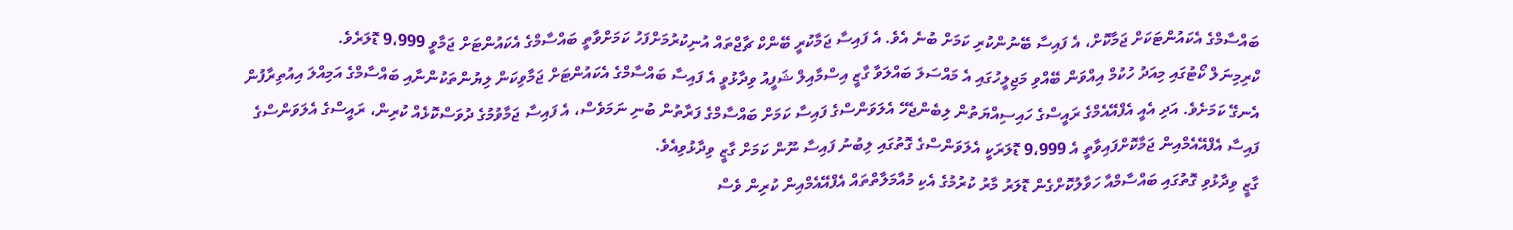ބައްސާމްގެ އެކައުންޓަކަށް ޖަމާކޮށް، އެ ފައިސާ ބޭނުންކުރި ކަމަށް ބުނެ އެވެ. އެ ފައިސާ ޖަމާކުރީ ބޭންކް ޗާޖްތައް އުނިކުރުމަށްފަހު ކަމަށްވާތީ ބައްސާމްގެ އެކައުންޓަށް ޖަމާވީ 9،999 ޑޮލަރެވެ.
ކްރިމިނަލް ކޯޓުގައި މިއަދު ހުކުމް އިއްވަން ބޭއްވި މަޖިލީހުގައި އެ މައްސަލަ ބައްލަވާ ގާޒީ އިސްމާއިލް ޝަފީއު ވިދާޅުވީ އެ ފައިސާ ބައްސާމްގެ އެކައުންޓަށް ޖަމާވިކަން ލިޔުންތަކުންނާއި ބައްސާމްގެ އަމިއްލަ އިއުތިރާފުން އެނގޭ ކަމަށެވެ. އަދި އެއީ އެފްއޭއެމްގެ ރައީސްގެ ހައިސިއްޔަތުން ލިބެންޖެހޭ އެލަވަންސްގެ ފައިސާ ކަމަށް ބައްސާމްގެ ފަރާތުން ބުނި ނަމަވެސް، އެ ފައިސާ ޖަމާވުމުގެ ދުވަސްކޮޅެއް ކުރިން، ރައީސްގެ އެލަވަންސްގެ ފައިސާ އެފްއޭއެމްއިން ޖަމާކޮށްފައިވާތީ އެ 9،999 ޑޮލަރަކީ އެލަވަންސްގެ ގޮތުގައި ލިބުނު ފައިސާ ނޫން ކަމަށް ގާޒީ ވިދާޅުވިއެވެ.
ގާޒީ ވިދާޅުވި ގޮތުގައި ބައްސާމްއާ ހަވާލުކޮށްގެން ޑޮލަރު މާރު ކުރުމުގެ އެކި މުއާމަލާތްތައް އެފްއޭއެމްއިން ކުރިން ވެސް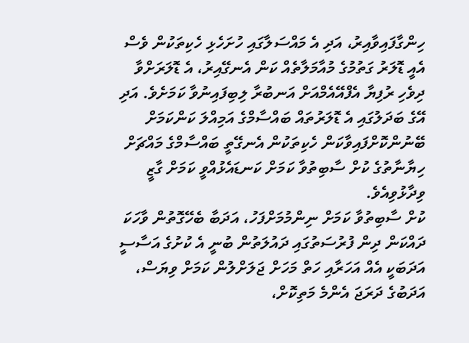ހިންގާފައިވާއިރު، އަދި އެ މައްސަލާގައި ހުށަހެޅި ހެކިތަކުން ވެސް އެއީ ޑޮލަރު ގަތުމުގެ މުއާމަލާތެއް ކަން އެނގޭއިރު، އެ ޑޮލަރަށްވާ ދިވެހި ރުފިޔާ އެފްއޭއެމްއަށް އަނބުރާ ލިބިފައިނުވާ ކަމަށެވެ. އަދި އޭގެ ބަދަލުގައި އެ ޑޮލަރުތައް ބައްސާމްގެ އަމިއްލަ ކަންކަމަށް ބޭނުންކޮށްފައިވާކަން ހެކިތަކުން އެނގޭތީ ބައްސާމްގެ މައްޗަށް ހިޔާނާތުގެ ކުށް ސާބިތުވާ ކަމަށް ކަނޑައެޅުއްވީ ކަމަށް ގާޒީ ވިދާޅުވިއެވެ.
ކުށް ސާބިތުވާ ކަމަށް ނިންމުމަށްފަހު، އަދަބާ ބެހޭގޮތުން ވާހަކަ ދައްކަން ދިން ފުރުސަތުގައި ދައުލަތުން ބުނީ އެ ކުށުގެ އަސާސީ އަދަބަކީ އެއް އަހަރާއި ހަތް މަހަށް ޖަލަށްލުން ކަމަށް ވިޔަސް، އަދަބުގެ ދަރަޖަ އެންމެ މަތިކޮށް،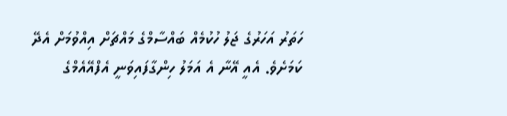ހަތަރު އަހަރުގެ ޖަލު ހުކުމެއް ބައްސާމްގެ މައްޗަށް އިއްވުމަށް އެދޭ ކަމަށެވެ. އެއީ އޭނާ އެ އަމަލު ހިންގާފައިވަނީ އެފްއޭއެމްގެ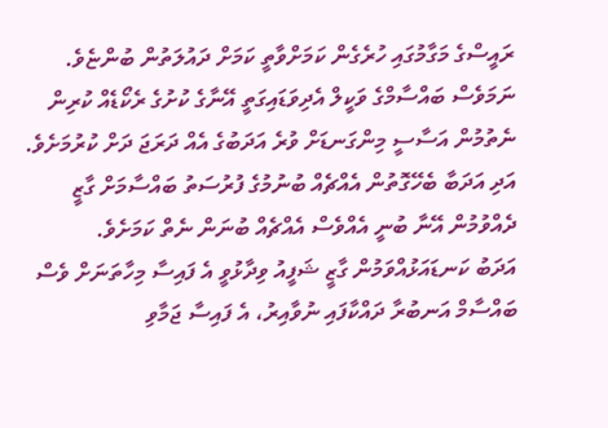ރައީސްގެ މަގާމުގައި ހުރެގެން ކަމަށްވާތީ ކަމަށް ދައުލަތުން ބުންޏެވެ.
ނަމަވެސް ބައްސާމްގެ ވަކީލް އެދިވަޑައިގަތީ އޭނާގެ ކުށުގެ ރެކޯޑެއް ކުރިން ނެތުމުން އަސާސީ މިންގަނޑަށް ވުރެ އަދަބުގެ އެއް ދަރަޖަ ދަށް ކުރުމަށެވެ. އަދި އަދަބާ ބެހޭގޮތުން އެއްޗެއް ބުނުމުގެ ފުރުސަތު ބައްސާމަށް ގާޒީ ދެއްވުމުން އޭނާ ބުނީ އެއްވެސް އެއްޗެއް ބުނަން ނެތް ކަމަށެވެ.
އަދަބު ކަނޑައަޅުއްވަމުން ގާޒީ ޝަފީއު ވިދާޅުވީ އެ ފައިސާ މިހާތަނަށް ވެސް ބައްސާމް އަނބުރާ ދައްކާފައި ނުވާއިރު، އެ ފައިސާ ޖަމާވި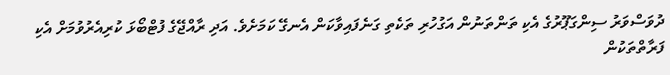ދުވަސްވަރު ސިންގަޕޫރުގެ އެކި ތަންތަނުން އަގުހުރި ތަކެތި ގަނެފައިވާކަން އެނގޭ ކަމަށެވެ. އަދި ރާއްޖޭގެ ފުޓްބޯޅަ ކުރިއެރުވުމަށް އެކި ފަރާތްތަކުން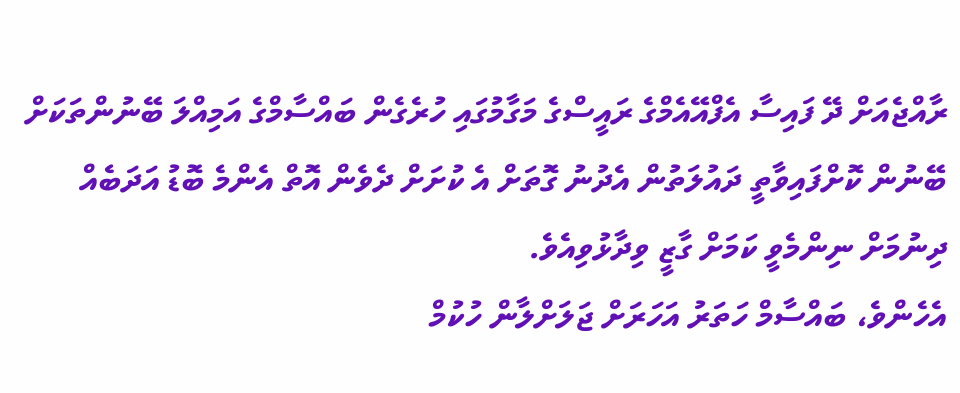ރާއްޖެއަށް ދޭ ފައިސާ އެފްއޭއެމްގެ ރައީސްގެ މަގާމުގައި ހުރެގެން ބައްސާމްގެ އަމިއްލަ ބޭނުންތަކަށް ބޭނުން ކޮށްފައިވާތީ ދައުލަތުން އެދުނު ގޮތަށް އެ ކުށަށް ދެވެން އޮތް އެންމެ ބޮޑު އަދަބެއް ދިނުމަށް ނިންމެވީ ކަމަށް ގާޒީ ވިދާޅުވިއެވެ.
އެހެންވެ، ބައްސާމް ހަތަރު އަހަރަށް ޖަލަށްލާން ހުކުމް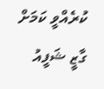ކުރެއްވީ ކަމަށް ގާޒީ ޝަފީއު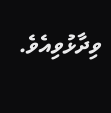ވިދާޅުވިއެވެ.